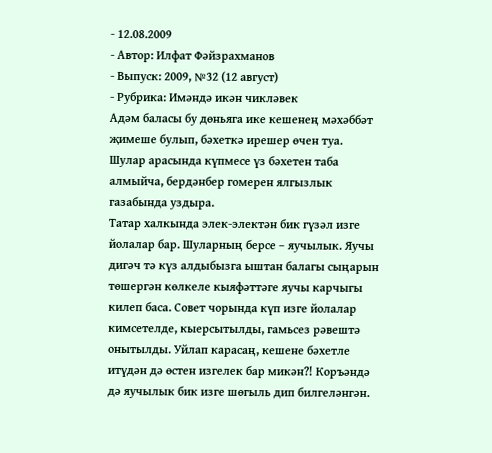- 12.08.2009
- Автор: Илфат Фәйзрахманов
- Выпуск: 2009, №32 (12 август)
- Рубрика: Имәндә икән чикләвек
Адәм баласы бу дөньяга ике кешенең мәхәббәт җимеше булып, бәхеткә ирешер өчен туа. Шулар арасында күпмесе үз бәхетен таба алмыйча, бердәнбер гомерен ялгызлык газабында уздыра.
Татар халкында элек-электән бик гүзәл изге йолалар бар. Шуларның берсе – яучылык. Яучы дигәч тә күз алдыбызга ыштан балагы сыңарын төшергән көлкеле кыяфәттәге яучы карчыгы килеп баса. Совет чорында күп изге йолалар кимсетелде, кыерсытылды, гамьсез рәвештә онытылды. Уйлап карасаң, кешене бәхетле итүдән дә өстен изгелек бар микән?! Коръәндә дә яучылык бик изге шөгыль дип билгеләнгән.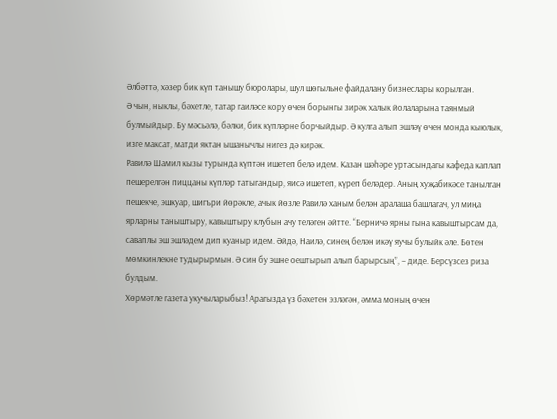Әлбәттә, хәзер бик күп танышу бюролары, шул шөгыльне файдалану бизнеслары корылган.
Ә чын, ныклы, бәхетле, татар гаиләсе кору өчен борынгы зирәк халык йолаларына таянмый булмыйдыр. Бу мәсьәлә, бәлки, бик күпләрне борчыйдыр. Ә кулга алып эшләү өчен монда кыюлык, изге максат, матди яктан ышанычлы нигез дә кирәк.
Равилә Шамил кызы турында күптән ишетеп белә идем. Казан шәһәре уртасындагы кафеда каплап пешерелгән пиццаны күпләр татыгандыр, яисә ишетеп, күреп беләдер. Аның хуҗабикәсе танылган пешекче, эшкуар, шигъри йөрәкле, ачык йөзле Равилә ханым белән аралаша башлагач, ул миңа ярларны таныштыру, кавыштыру клубын ачу теләген әйтте. “Берничә ярны гына кавыштырсам да, саваплы эш эшләдем дип куаныр идем. Әйдә, Наилә, синең белән икәү яучы булыйк әле. Бөтен мөмкинлекне тудырырмын. Ә син бу эшне оештырып алып барырсың”, – диде. Берсүзсез риза булдым.
Хөрмәтле газета укучыларыбыз! Арагызда үз бәхетен эзләгән, әмма моның өчен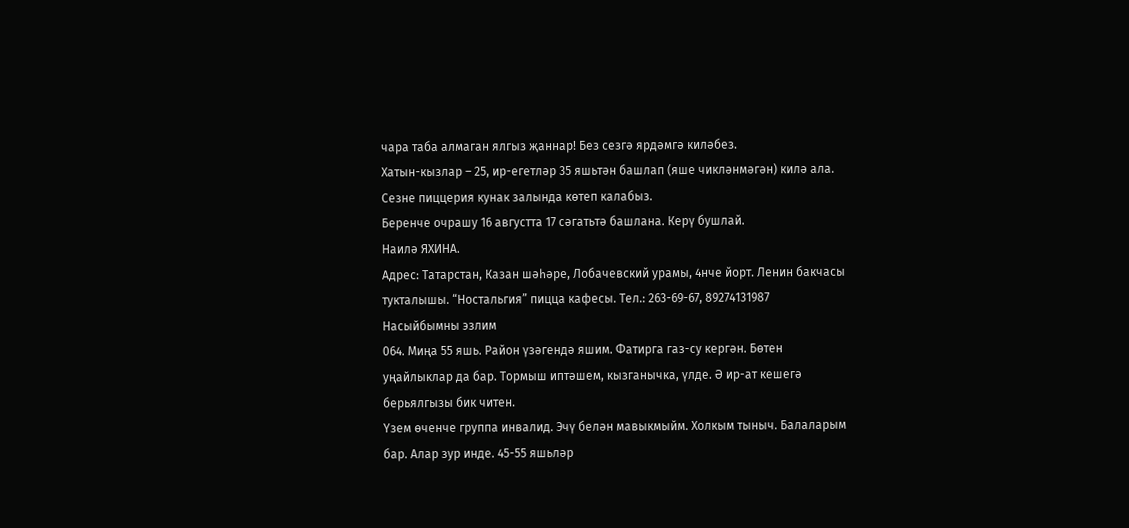чара таба алмаган ялгыз җаннар! Без сезгә ярдәмгә киләбез.
Хатын-кызлар – 25, ир-егетләр 35 яшьтән башлап (яше чикләнмәгән) килә ала. Сезне пиццерия кунак залында көтеп калабыз.
Беренче очрашу 16 августта 17 сәгатьтә башлана. Керү бушлай.
Наилә ЯХИНА.
Адрес: Татарстан, Казан шәһәре, Лобачевский урамы, 4нче йорт. Ленин бакчасы тукталышы. “Ностальгия” пицца кафесы. Тел.: 263-69-67, 89274131987
Насыйбымны эзлим
064. Миңа 55 яшь. Район үзәгендә яшим. Фатирга газ-су кергән. Бөтен уңайлыклар да бар. Тормыш иптәшем, кызганычка, үлде. Ә ир-ат кешегә берьялгызы бик читен.
Үзем өченче группа инвалид. Эчү белән мавыкмыйм. Холкым тыныч. Балаларым бар. Алар зур инде. 45-55 яшьләр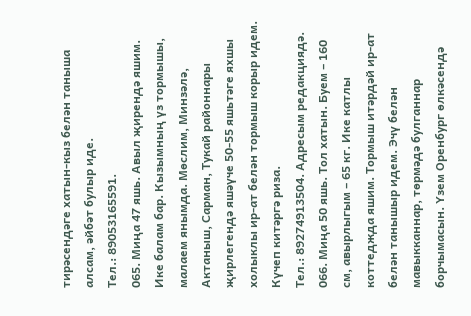тирәсендәге хатын-кыз белән таныша алсам, әйбәт булыр иде.
Тел.: 89053165591.
065. Миңа 47 яшь. Авыл җирендә яшим. Ике балам бар. Кызымның үз тормышы, малаем янымда. Мөслим, Минзәлә, Актаныш, Сарман, Тукай районнары җирлегендә яшәүче 50-55 яшьтәге яхшы холыклы ир-ат белән тормыш корыр идем. Күчеп китәргә риза.
Тел.: 89274913504. Адресым редакциядә.
066. Миңа 50 яшь. Тол хатын. Буем – 160 см, авырлыгым – 65 кг. Ике катлы коттеджда яшим. Тормыш итәрдәй ир-ат белән танышыр идем. Эчү белән мавыкканнар, төрмәдә булганнар борчымасын. Үзем Оренбург өлкәсендә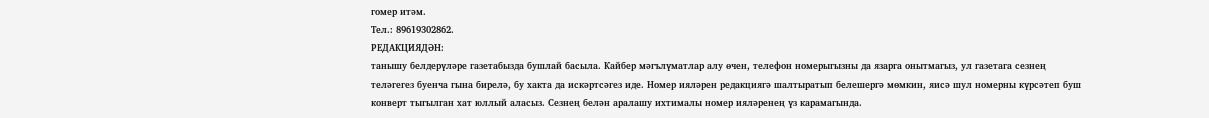гомер итәм.
Тел.: 89619302862.
РЕДАКЦИЯДӘН:
танышу белдерүләре газетабызда бушлай басыла. Кайбер мәгълүматлар алу өчен, телефон номерыгызны да язарга онытмагыз, ул газетага сезнең теләгегез буенча гына бирелә, бу хакта да искәртсәгез иде. Номер ияләрен редакциягә шалтыратып белешергә мөмкин, яисә шул номерны күрсәтеп буш конверт тыгылган хат юллый аласыз. Сезнең белән аралашу ихтималы номер ияләренең үз карамагында.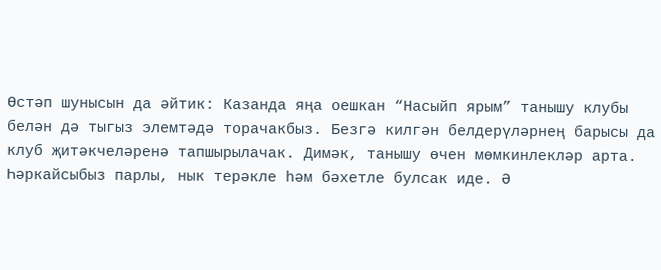Өстәп шунысын да әйтик: Казанда яңа оешкан “Насыйп ярым” танышу клубы белән дә тыгыз элемтәдә торачакбыз. Безгә килгән белдерүләрнең барысы да клуб җитәкчеләренә тапшырылачак. Димәк, танышу өчен мөмкинлекләр арта. Һәркайсыбыз парлы, нык терәкле һәм бәхетле булсак иде. Ә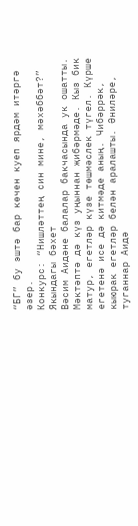“БГ” бу эштә бар көчен куеп ярдәм итәргә әзер.
Конкурс: “Нишләттең син мине, мәхәббәт?”
Якындагы бәхет
Вәсим Аидәне балалар бакчасында ук ошатты. Мәктәптә дә күз уңыннан җибәрмәде. Кыз бик матур, егетләр күзе төшмәслек түгел. Күрше егетенә исе дә китмәде аның. Чибәррәк, кыюрак егетләр белән аралашты. Әниләре, туганнар Аидә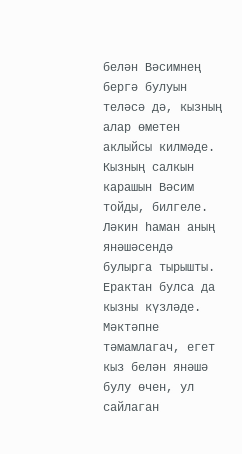белән Вәсимнең бергә булуын теләсә дә, кызның алар өметен аклыйсы килмәде. Кызның салкын карашын Вәсим тойды, билгеле. Ләкин һаман аның янәшәсендә булырга тырышты. Ерактан булса да кызны күзләде. Мәктәпне тәмамлагач, егет кыз белән янәшә булу өчен, ул сайлаган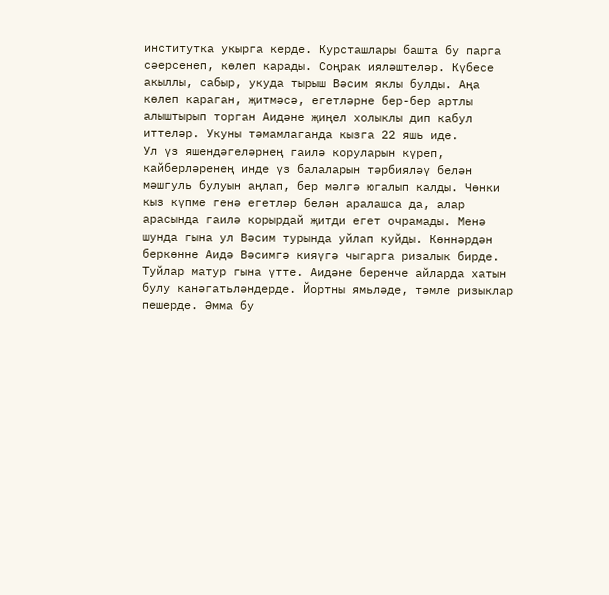институтка укырга керде. Курсташлары башта бу парга сәерсенеп, көлеп карады. Соңрак ияләштеләр. Күбесе акыллы, сабыр, укуда тырыш Вәсим яклы булды. Аңа көлеп караган, җитмәсә, егетләрне бер-бер артлы алыштырып торган Аидәне җиңел холыклы дип кабул иттеләр. Укуны тәмамлаганда кызга 22 яшь иде.
Ул үз яшендәгеләрнең гаилә коруларын күреп, кайберләренең инде үз балаларын тәрбияләү белән мәшгуль булуын аңлап, бер мәлгә югалып калды. Чөнки кыз күпме генә егетләр белән аралашса да, алар арасында гаилә корырдай җитди егет очрамады. Менә шунда гына ул Вәсим турында уйлап куйды. Көннәрдән беркөнне Аидә Вәсимгә кияүгә чыгарга ризалык бирде.
Туйлар матур гына үтте. Аидәне беренче айларда хатын булу канәгатьләндерде. Йортны ямьләде, тәмле ризыклар пешерде. Әмма бу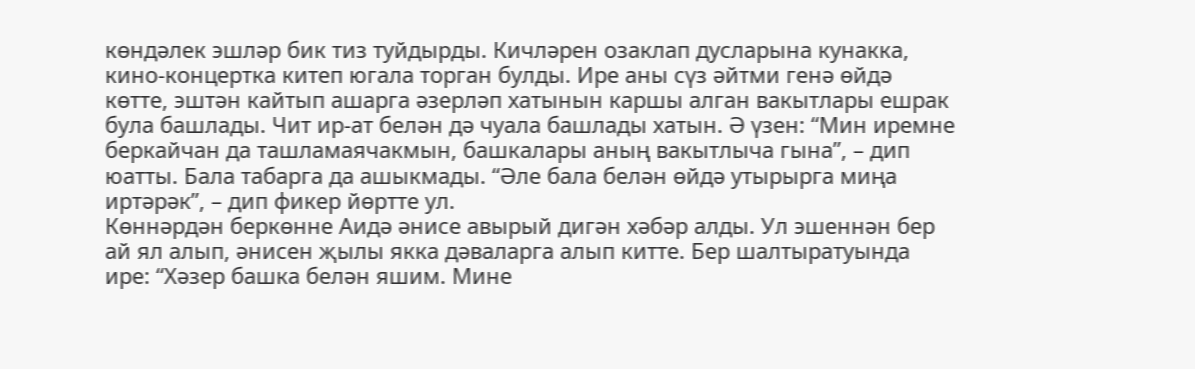көндәлек эшләр бик тиз туйдырды. Кичләрен озаклап дусларына кунакка, кино-концертка китеп югала торган булды. Ире аны сүз әйтми генә өйдә көтте, эштән кайтып ашарга әзерләп хатынын каршы алган вакытлары ешрак була башлады. Чит ир-ат белән дә чуала башлады хатын. Ә үзен: “Мин иремне беркайчан да ташламаячакмын, башкалары аның вакытлыча гына”, – дип юатты. Бала табарга да ашыкмады. “Әле бала белән өйдә утырырга миңа иртәрәк”, – дип фикер йөртте ул.
Көннәрдән беркөнне Аидә әнисе авырый дигән хәбәр алды. Ул эшеннән бер ай ял алып, әнисен җылы якка дәваларга алып китте. Бер шалтыратуында ире: “Хәзер башка белән яшим. Мине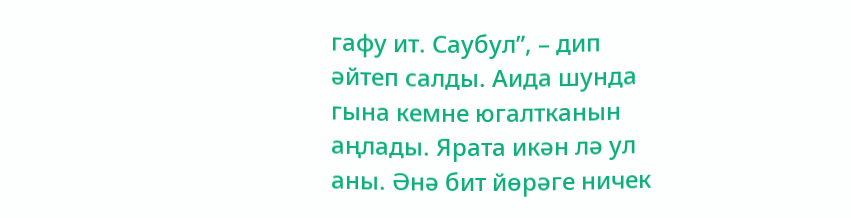гафу ит. Саубул”, – дип әйтеп салды. Аида шунда гына кемне югалтканын аңлады. Ярата икән лә ул аны. Әнә бит йөрәге ничек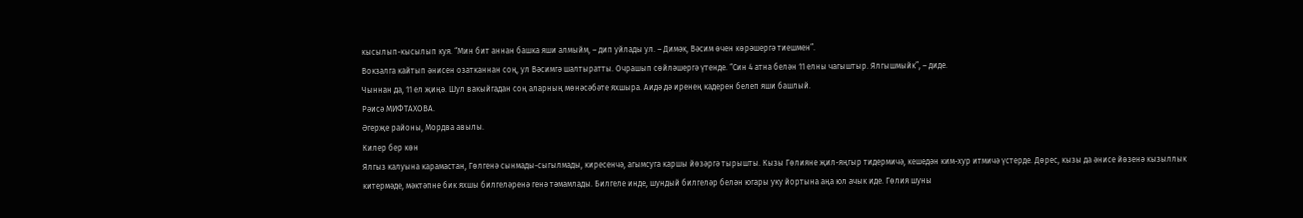кысылып-кысылып куя. “Мин бит аннан башка яши алмыйм, – дип уйлады ул. – Димәк, Вәсим өчен көрәшергә тиешмен”.
Вокзалга кайтып әнисен озатканнан соң, ул Вәсимгә шалтыратты. Очрашып сөйләшергә үтенде. “Син 4 атна белән 11 елны чагыштыр. Ялгышмыйк”, – диде.
Чыннан да, 11 ел җиңә. Шул вакыйгадан соң аларның мөнәсәбәте яхшыра. Аидә дә иренең кадерен белеп яши башлый.
Рәисә МИФТАХОВА.
Әгерҗе районы, Мордва авылы.
Килер бер көн
Ялгыз калуына карамастан, Гөлгенә сынмады-сыгылмады, киресенчә, агымсуга каршы йөзәргә тырышты. Кызы Гөлияне җил-яңгыр тидермичә, кешедән ким-хур итмичә үстерде. Дөрес, кызы да әнисе йөзенә кызыллык китермәде, мәктәпне бик яхшы билгеләренә генә тәмамлады. Билгеле инде, шундый билгеләр белән югары уку йортына аңа юл ачык иде. Гөлия шуны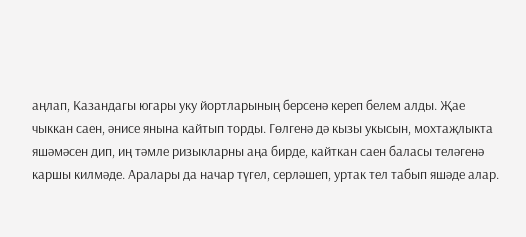аңлап, Казандагы югары уку йортларының берсенә кереп белем алды. Җае чыккан саен, әнисе янына кайтып торды. Гөлгенә дә кызы укысын, мохтаҗлыкта яшәмәсен дип, иң тәмле ризыкларны аңа бирде, кайткан саен баласы теләгенә каршы килмәде. Аралары да начар түгел, серләшеп, уртак тел табып яшәде алар.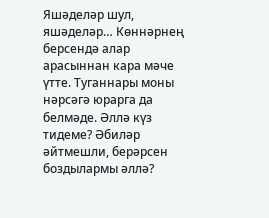Яшәделәр шул, яшәделәр… Көннәрнең берсендә алар арасыннан кара мәче үтте. Туганнары моны нәрсәгә юрарга да белмәде. Әллә күз тидеме? Әбиләр әйтмешли, берәрсен боздылармы әллә?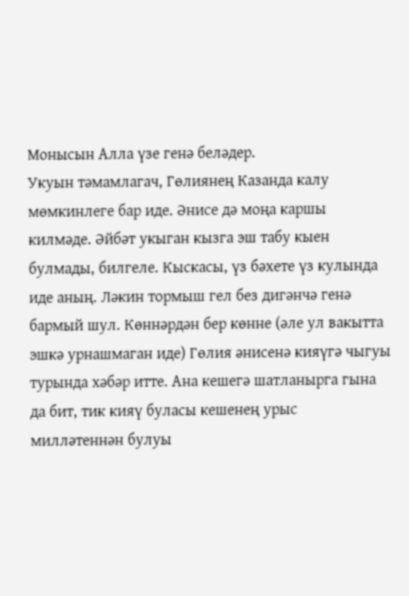Монысын Алла үзе генә беләдер.
Укуын тәмамлагач, Гөлиянең Казанда калу мөмкинлеге бар иде. Әнисе дә моңа каршы килмәде. Әйбәт укыган кызга эш табу кыен булмады, билгеле. Кыскасы, үз бәхете үз кулында иде аның. Ләкин тормыш гел без дигәнчә генә бармый шул. Көннәрдән бер көнне (әле ул вакытта эшкә урнашмаган иде) Гөлия әнисенә кияүгә чыгуы турында хәбәр итте. Ана кешегә шатланырга гына да бит, тик кияү буласы кешенең урыс милләтеннән булуы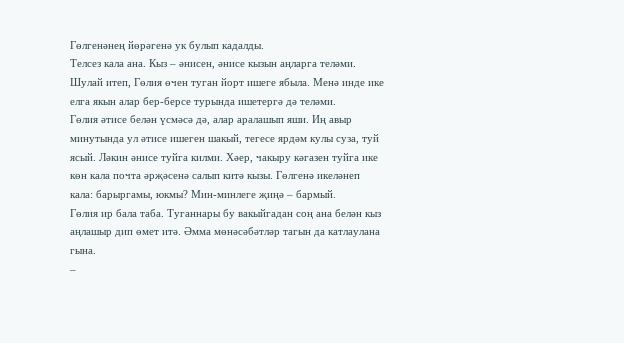Гөлгенәнең йөрәгенә ук булып кадалды.
Телсез кала ана. Кыз – әнисен, әнисе кызын аңларга теләми. Шулай итеп, Гөлия өчен туган йорт ишеге ябыла. Менә инде ике елга якын алар бер-берсе турында ишетергә дә теләми.
Гөлия әтисе белән үсмәсә дә, алар аралашып яши. Иң авыр минутында ул әтисе ишеген шакый, тегесе ярдәм кулы суза, туй ясый. Ләкин әнисе туйга килми. Хәер, чакыру кәгазен туйга ике көн кала почта әрҗәсенә салып китә кызы. Гөлгенә икеләнеп кала: барыргамы, юкмы? Мин-минлеге җиңә – бармый.
Гөлия ир бала таба. Туганнары бу вакыйгадан соң ана белән кыз аңлашыр дип өмет итә. Әмма мөнәсәбәтләр тагын да катлаулана гына.
–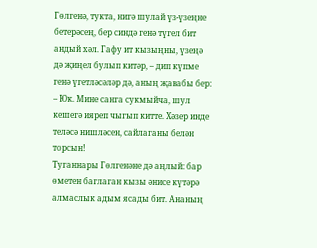Гөлгенә, тукта, нигә шулай үз-үзеңне бетерәсең, бер синдә генә түгел бит андый хәл. Гафу ит кызыңны, үзеңә дә җиңел булып китәр, – дип күпме генә үгетләсәләр дә, аның җавабы бер:
– Юк. Мине санга сукмыйча, шул кешегә ияреп чыгып китте. Хәзер инде теләсә нишләсен, сайлаганы белән торсын!
Туганнары Гөлгенәне дә аңлый: бар өметен баглаган кызы әнисе күтәрә алмаслык адым ясады бит. Ананың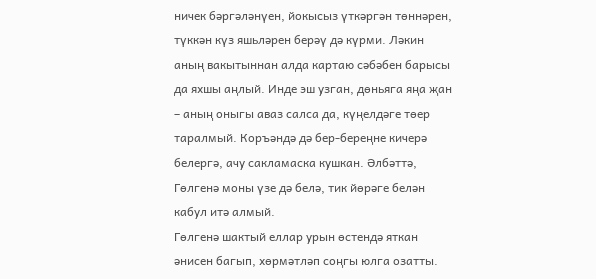ничек бәргәләнүен, йокысыз үткәргән төннәрен, түккән күз яшьләрен берәү дә күрми. Ләкин аның вакытыннан алда картаю сәбәбен барысы да яхшы аңлый. Инде эш узган, дөньяга яңа җан – аның оныгы аваз салса да, күңелдәге төер таралмый. Коръәндә дә бер-береңне кичерә белергә, ачу сакламаска кушкан. Әлбәттә, Гөлгенә моны үзе дә белә, тик йөрәге белән кабул итә алмый.
Гөлгенә шактый еллар урын өстендә яткан әнисен багып, хөрмәтләп соңгы юлга озатты.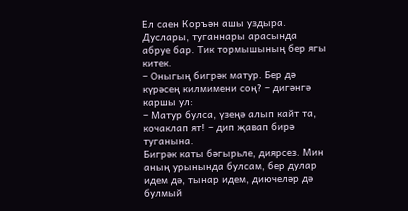Ел саен Коръән ашы уздыра. Дуслары, туганнары арасында абруе бар. Тик тормышының бер ягы китек.
– Оныгың бигрәк матур. Бер дә күрәсең килмимени соң? – дигәнгә каршы ул:
– Матур булса, үзеңә алып кайт та, кочаклап ят! – дип җавап бирә туганына.
Бигрәк каты бәгырьле, диярсез. Мин аның урынында булсам, бер дулар идем дә, тынар идем, диючеләр дә булмый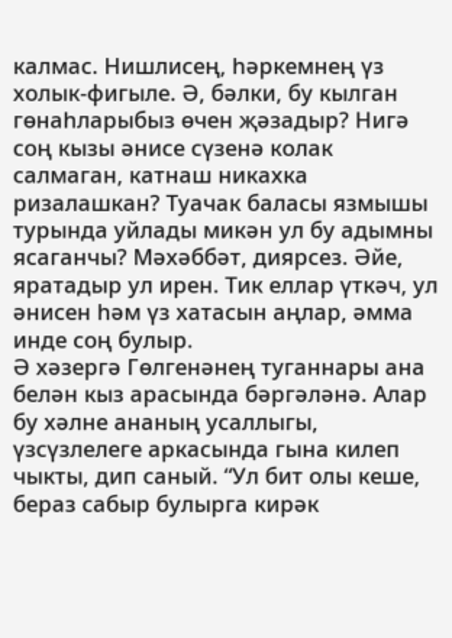калмас. Нишлисең, һәркемнең үз холык-фигыле. Ә, бәлки, бу кылган гөнаһларыбыз өчен җәзадыр? Нигә соң кызы әнисе сүзенә колак салмаган, катнаш никахка ризалашкан? Туачак баласы язмышы турында уйлады микән ул бу адымны ясаганчы? Мәхәббәт, диярсез. Әйе, яратадыр ул ирен. Тик еллар үткәч, ул әнисен һәм үз хатасын аңлар, әмма инде соң булыр.
Ә хәзергә Гөлгенәнең туганнары ана белән кыз арасында бәргәләнә. Алар бу хәлне ананың усаллыгы, үзсүзлелеге аркасында гына килеп чыкты, дип саный. “Ул бит олы кеше, бераз сабыр булырга кирәк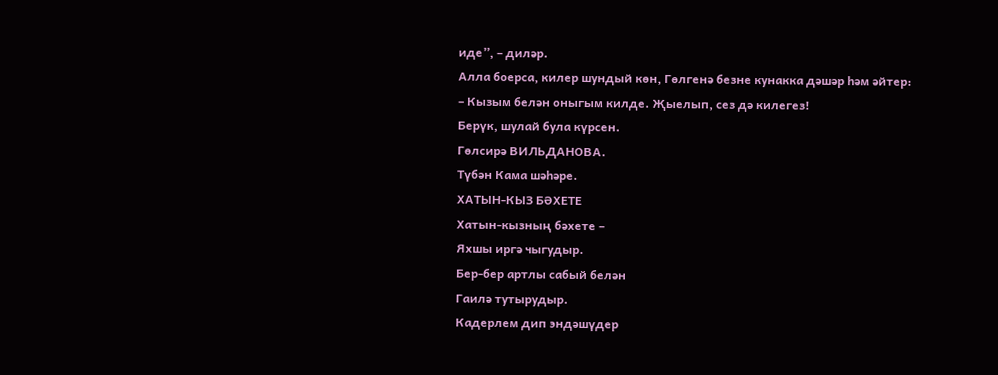иде”, – диләр.
Алла боерса, килер шундый көн, Гөлгенә безне кунакка дәшәр һәм әйтер:
– Кызым белән оныгым килде. Җыелып, сез дә килегез!
Берүк, шулай була күрсен.
Гөлсирә ВИЛЬДАНОВА.
Түбән Кама шәһәре.
ХАТЫН-КЫЗ БӘХЕТЕ
Хатын-кызның бәхете –
Яхшы иргә чыгудыр.
Бер-бер артлы сабый белән
Гаилә тутырудыр.
Кадерлем дип эндәшүдер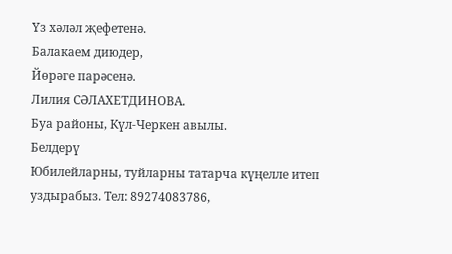Үз хәләл җефетенә.
Балакаем диюдер,
Йөрәге парәсенә.
Лилия СӘЛАХЕТДИНОВА.
Буа районы, Күл-Черкен авылы.
Белдерү
Юбилейларны, туйларны татарча күңелле итеп уздырабыз. Тел: 89274083786,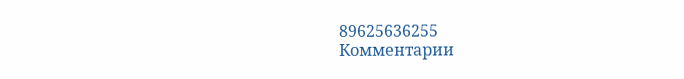89625636255
Комментарии